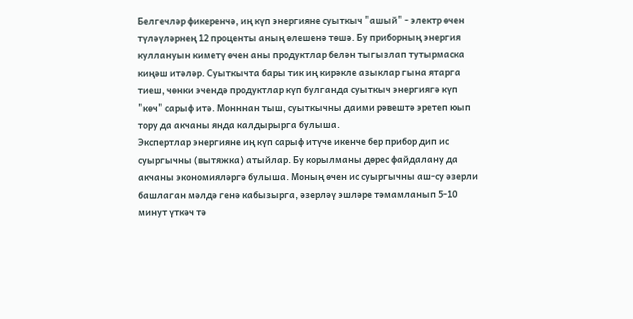Белгечләр фикеренчә, иң күп энергияне суыткыч "ашый" - электр өчен түләүләрнең 12 проценты аның өлешенә төшә. Бу приборның энергия куллануын киметү өчен аны продуктлар белән тыгызлап тутырмаска киңәш итәләр. Суыткычта бары тик иң кирәкле азыклар гына ятарга тиеш, чөнки эчендә продуктлар күп булганда суыткыч энергиягә күп "көч" сарыф итә. Монннан тыш, суыткычны даими рәвештә эретеп юып тору да акчаны янда калдырырга булыша.
Экспертлар энергияне иң күп сарыф итүче икенче бер прибор дип ис суыргычны (вытяжка) атыйлар. Бу корылманы дөрес файдалану да акчаны экономияләргә булыша. Моның өчен ис суыргычны аш-су әзерли башлаган мәлдә генә кабызырга, әзерләү эшләре тәмамланып 5-10 минут үткәч тә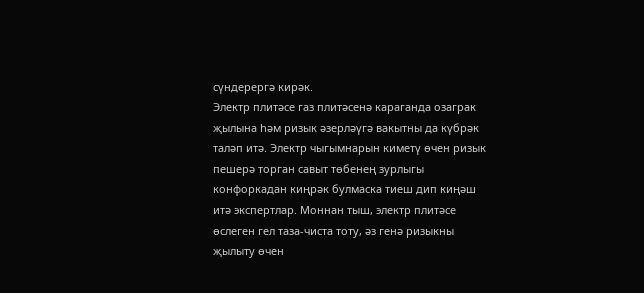сүндерергә кирәк.
Электр плитәсе газ плитәсенә караганда озаграк җылына һәм ризык әзерләүгә вакытны да күбрәк таләп итә. Электр чыгымнарын киметү өчен ризык пешерә торган савыт төбенең зурлыгы конфоркадан киңрәк булмаска тиеш дип киңәш итә экспертлар. Моннан тыш, электр плитәсе өслеген гел таза-чиста тоту, әз генә ризыкны җылыту өчен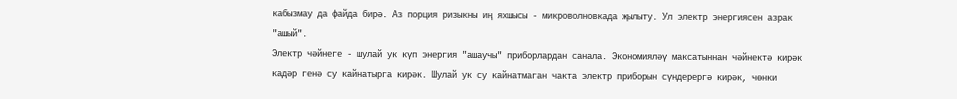кабызмау да файда бирә. Аз порция ризыкны иң яхшысы - микроволновкада җылыту. Ул электр энергиясен азрак "ашый".
Электр чәйнеге - шулай ук күп энергия "ашаучы" приборлардан санала. Экономияләү максатыннан чәйнектә кирәк кадәр генә су кайнатырга кирәк. Шулай ук су кайнатмаган чакта электр приборын сүндерергә кирәк, чөнки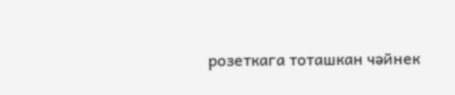розеткага тоташкан чәйнек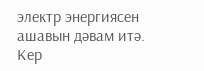электр энергиясен ашавын дәвам итә.
Кер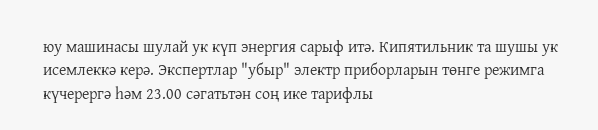юу машинасы шулай ук күп энергия сарыф итә. Кипятильник та шушы ук исемлеккә керә. Экспертлар "убыр" электр приборларын төнге режимга күчерергә һәм 23.00 сәгатьтән соң ике тарифлы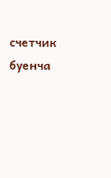счетчик буенча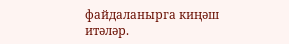файдаланырга киңәш итәләр.